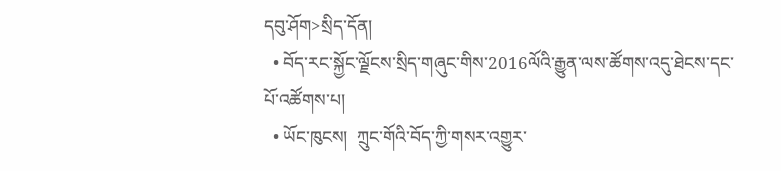དབུ་ཤོག>སྲིད་དོན།
  • བོད་རང་སྐྱོང་ལྗོངས་སྲིད་གཞུང་གིས་2016ལོའི་རྒྱུན་ལས་ཚོགས་འདུ་ཐེངས་དང་པོ་འཚོགས་པ།
  • ཡོང་ཁུངས།  ཀྲུང་གོའི་བོད་ཀྱི་གསར་འགྱུར་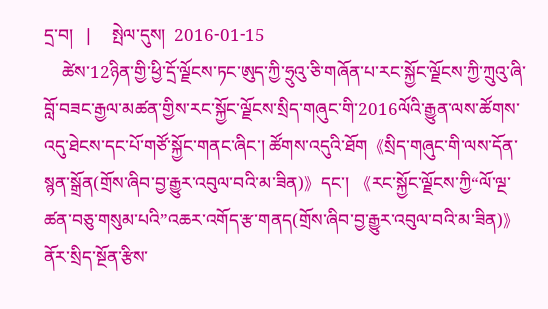དྲ་བ།   |     སྤེལ་དུས།  2016-01-15
    ཚེས་12ཉིན་གྱི་ཕྱི་དྲོ་ལྗོངས་ཏང་ཨུད་ཀྱི་ཧྲུའུ་ཅི་གཞོན་པ་རང་སྐྱོང་ལྗོངས་ཀྱི་ཀྲུའུ་ཞི་བློ་བཟང་རྒྱལ་མཚན་གྱིས་རང་སྐྱོང་ལྗོངས་སྲིད་གཞུང་གི་2016ལོའི་རྒྱུན་ལས་ཚོགས་འདུ་ཐེངས་དང་པོ་གཙོ་སྐྱོང་གནང་ཞིང་། ཚོགས་འདུའི་ཐོག《སྲིད་གཞུང་གི་ལས་དོན་སྙན་སྒྲོན(གྲོས་ཞིབ་བྱ་རྒྱུར་འབུལ་བའི་མ་ཟིན)》དང་། 《རང་སྐྱོང་ལྗོངས་ཀྱི“ལོ་ལྔ་ཚན་བཅུ་གསུམ་པའི”འཆར་འགོད་རྩ་གནད(གྲོས་ཞིབ་བྱ་རྒྱུར་འབུལ་བའི་མ་ཟིན)》ནོར་སྲིད་སྔོན་རྩིས་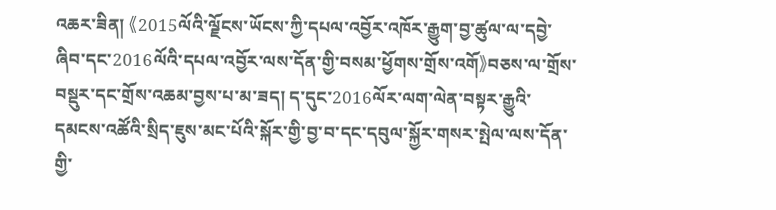འཆར་ཟིན། 《2015ལོའི་ལྗོངས་ཡོངས་ཀྱི་དཔལ་འབྱོར་འཁོར་རྒྱུག་བྱ་ཚུལ་ལ་དབྱེ་ཞིབ་དང་2016ལོའི་དཔལ་འབྱོར་ལས་དོན་གྱི་བསམ་ཕྱོགས་གྲོས་འགོ》བཅས་ལ་གྲོས་བསྡུར་དང་གྲོས་འཆམ་བྱས་པ་མ་ཟད། ད་དུང་2016ལོར་ལག་ལེན་བསྟར་རྒྱུའི་དམངས་འཚོའི་སྲིད་ཇུས་མང་པོའི་སྐོར་གྱི་བྱ་བ་དང་དབུལ་སྐྱོར་གསར་སྤེལ་ལས་དོན་གྱི་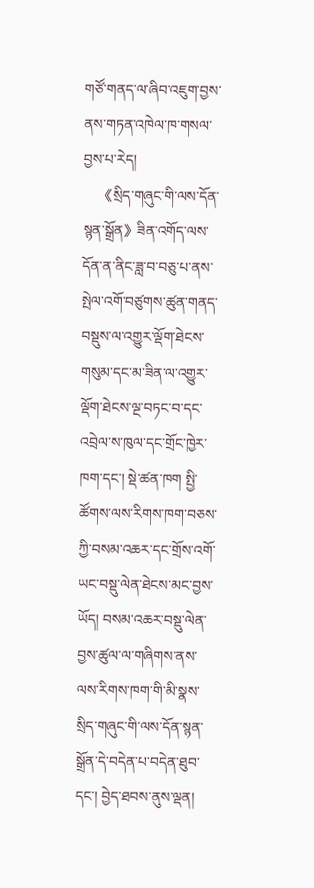གཙོ་གནད་ལ་ཞིབ་འཇུག་བྱས་ནས་གཏན་འཁེལ་ཁ་གསལ་བྱས་པ་རེད།
    《སྲིད་གཞུང་གི་ལས་དོན་སྙན་སྒྲོན》ཟིན་འགོད་ལས་དོན་ན་ནིང་ཟླ་བ་བཅུ་པ་ནས་སྤེལ་འགོ་བཙུགས་ཚུན་གནད་བསྡུས་ལ་འགྱུར་ལྡོག་ཐེངས་གསུམ་དང་མ་ཟིན་ལ་འགྱུར་ལྡོག་ཐེངས་ལྔ་བཏང་བ་དང་འབྲེལ་ས་ཁུལ་དང་གྲོང་ཁྱེར་ཁག་དང་། སྡེ་ཚན་ཁག སྤྱི་ཚོགས་ལས་རིགས་ཁག་བཅས་ཀྱི་བསམ་འཆར་དང་གྲོས་འགོ་ཡང་བསྡུ་ལེན་ཐེངས་མང་བྱས་ཡོད། བསམ་འཆར་བསྡུ་ལེན་བྱས་ཚུལ་ལ་གཞིགས་ནས་ལས་རིགས་ཁག་གི་མི་སྣས་སྲིད་གཞུང་གི་ལས་དོན་སྙན་སྒྲོན་དེ་བདེན་པ་བདེན་ཐུབ་དང་། བྱེད་ཐབས་ནུས་ལྡན།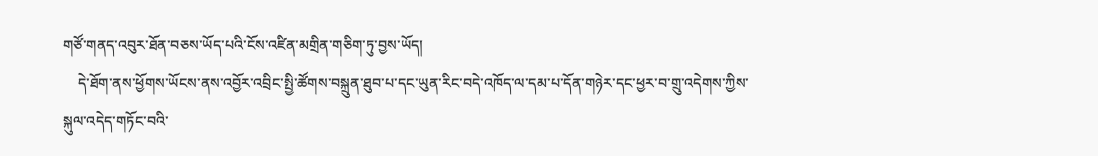གཙོ་གནད་འབུར་ཐོན་བཅས་ཡོད་པའི་ངོས་འཛིན་མགྲིན་གཅིག་ཏུ་བྱས་ཡོད།
    དེ་ཐོག་ནས་ཕྱོགས་ཡོངས་ནས་འབྱོར་འབྲིང་སྤྱི་ཚོགས་བསྐྲུན་ཐུབ་པ་དང་ཡུན་རིང་བདེ་འཁོད་ལ་དམ་པ་དོན་གཉེར་དང་ཕྱར་བ་གྲུ་འདེགས་ཀྱིས་སྐུལ་འདེད་གཏོང་བའི་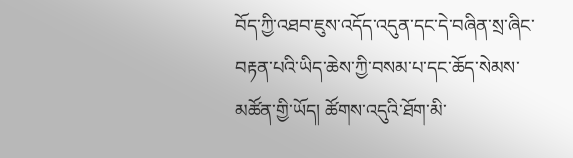བོད་ཀྱི་འཐབ་ཇུས་འདོད་འདུན་དང་དེ་བཞིན་སྲ་ཞིང་བརྟན་པའི་ཡིད་ཆེས་ཀྱི་བསམ་པ་དང་ཆོད་སེམས་མཚོན་གྱི་ཡོད། ཚོགས་འདུའི་ཐོག་མི་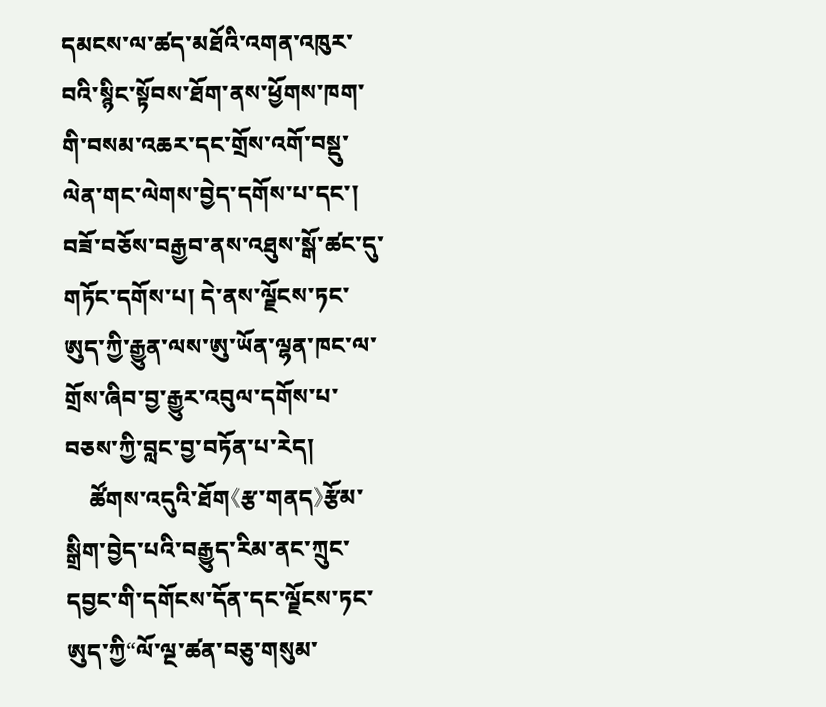དམངས་ལ་ཚད་མཐོའི་འགན་འཁུར་བའི་སྙིང་སྟོབས་ཐོག་ནས་ཕྱོགས་ཁག་གི་བསམ་འཆར་དང་གྲོས་འགོ་བསྡུ་ལེན་གང་ལེགས་བྱེད་དགོས་པ་དང་། བཟོ་བཅོས་བརྒྱབ་ནས་འཐུས་སྒོ་ཚང་དུ་གཏོང་དགོས་པ། དེ་ནས་ལྗོངས་ཏང་ཨུད་ཀྱི་རྒྱུན་ལས་ཨུ་ཡོན་ལྷན་ཁང་ལ་གྲོས་ཞིབ་བྱ་རྒྱུར་འབུལ་དགོས་པ་བཅས་ཀྱི་བླང་བྱ་བཏོན་པ་རེད།
    ཚོགས་འདུའི་ཐོག《རྩ་གནད》རྩོམ་སྒྲིག་བྱེད་པའི་བརྒྱུད་རིམ་ནང་ཀྲུང་དབྱང་གི་དགོངས་དོན་དང་ལྗོངས་ཏང་ཨུད་ཀྱི“ལོ་ལྔ་ཚན་བཅུ་གསུམ་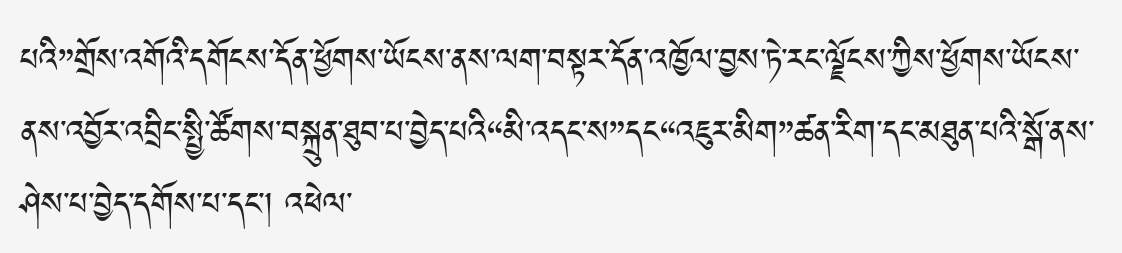པའི”གྲོས་འགོའི་དགོངས་དོན་ཕྱོགས་ཡོངས་ནས་ལག་བསྟར་དོན་འཁྱོལ་བྱས་ཏེ་རང་ལྗོངས་ཀྱིས་ཕྱོགས་ཡོངས་ནས་འབྱོར་འབྲིང་སྤྱི་ཚོགས་བསྐྲུན་ཐུབ་པ་བྱེད་པའི“མི་འདང་ས”དང“འཇུར་མིག”ཚན་རིག་དང་མཐུན་པའི་སྒོ་ནས་ཤེས་པ་བྱེད་དགོས་པ་དང་། འཕེལ་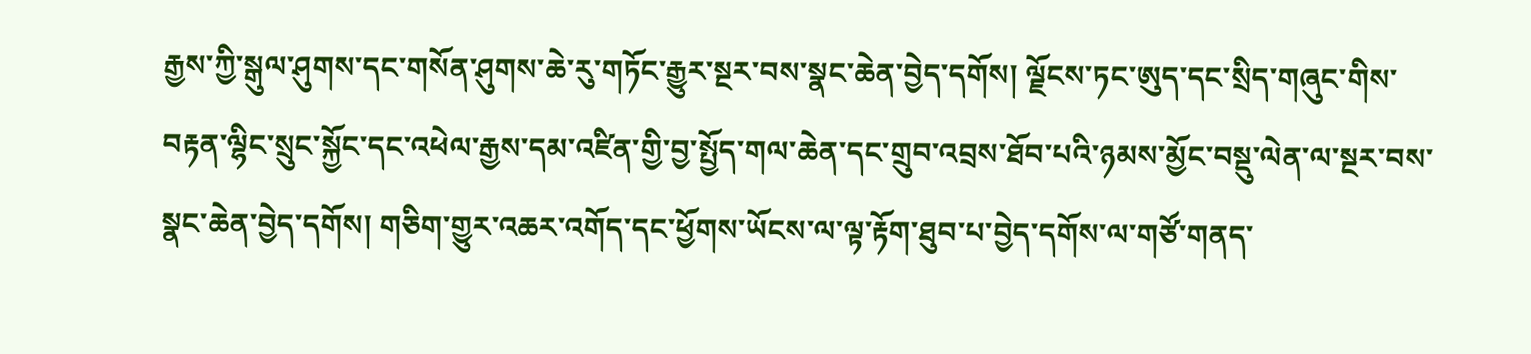རྒྱས་ཀྱི་སྒུལ་ཤུགས་དང་གསོན་ཤུགས་ཆེ་རུ་གཏོང་རྒྱུར་སྔར་བས་སྣང་ཆེན་བྱེད་དགོས། ལྗོངས་ཏང་ཨུད་དང་སྲིད་གཞུང་གིས་བརྟན་ལྷིང་སྲུང་སྐྱོང་དང་འཕེལ་རྒྱས་དམ་འཛིན་གྱི་བྱ་སྤྱོད་གལ་ཆེན་དང་གྲུབ་འབྲས་ཐོབ་པའི་ཉམས་མྱོང་བསྡུ་ལེན་ལ་སྔར་བས་སྣང་ཆེན་བྱེད་དགོས། གཅིག་གྱུར་འཆར་འགོད་དང་ཕྱོགས་ཡོངས་ལ་ལྟ་རྟོག་ཐུབ་པ་བྱེད་དགོས་ལ་གཙོ་གནད་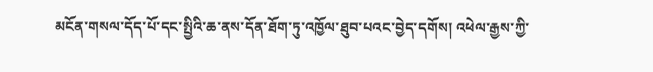མངོན་གསལ་དོད་པོ་དང་སྤྱིའི་ཆ་ནས་དོན་ཐོག་ཏུ་འཁྱོལ་ཐུབ་པའང་བྱེད་དགོས། འཕེལ་རྒྱས་ཀྱི་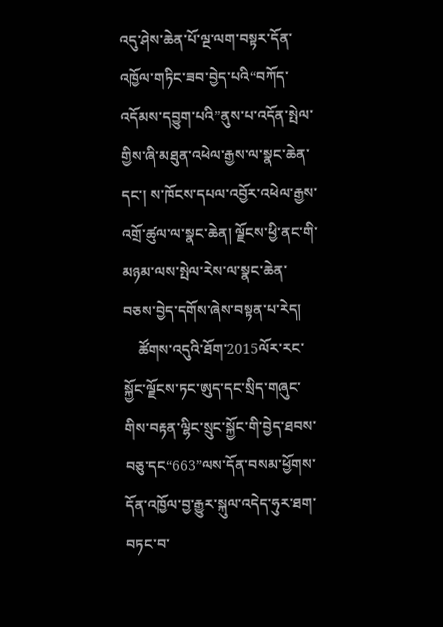འདུ་ཤེས་ཆེན་པོ་ལྔ་ལག་བསྟར་དོན་འཁྱོལ་གཏིང་ཟབ་བྱེད་པའི“བཀོད་འདོམས་དབྱུག་པའི”ནུས་པ་འདོན་སྤེལ་གྱིས་ཞི་མཐུན་འཕེལ་རྒྱས་ལ་སྣང་ཆེན་དང་། ས་ཁོངས་དཔལ་འབྱོར་འཕེལ་རྒྱས་འགྲོ་ཚུལ་ལ་སྣང་ཆེན། ལྗོངས་ཕྱི་ནང་གི་མཉམ་ལས་སྤེལ་རེས་ལ་སྣང་ཆེན་བཅས་བྱེད་དགོས་ཞེས་བསྟན་པ་རེད།
    ཚོགས་འདུའི་ཐོག་2015ལོར་རང་སྐྱོང་ལྗོངས་ཏང་ཨུད་དང་སྲིད་གཞུང་གིས་བརྟན་ལྷིང་སྲུང་སྐྱོང་གི་བྱེད་ཐབས་བཅུ་དང“663”ལས་དོན་བསམ་ཕྱོགས་དོན་འཁྱོལ་བྱ་རྒྱུར་སྐུལ་འདེད་ཧུར་ཐག་བཏང་བ་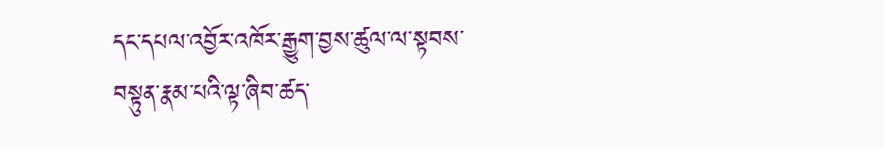དང་དཔལ་འབྱོར་འཁོར་རྒྱུག་བྱས་ཚུལ་ལ་སྟབས་བསྟུན་རྣམ་པའི་ལྟ་ཞིབ་ཚད་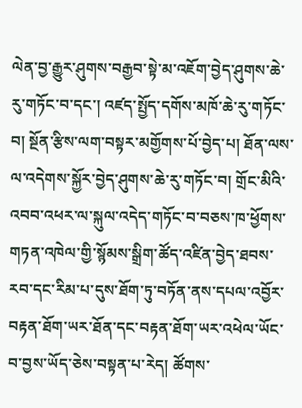ལེན་བྱ་རྒྱུར་ཤུགས་བརྒྱབ་སྟེ་མ་འཇོག་བྱེད་ཤུགས་ཆེ་རུ་གཏོང་བ་དང་། འཛད་སྤྱོད་དགོས་མཁོ་ཆེ་རུ་གཏོང་བ། སྔོན་རྩིས་ལག་བསྟར་མགྱོགས་པོ་བྱེད་པ། ཐོན་ལས་ལ་འདེགས་སྐྱོར་བྱེད་ཤུགས་ཆེ་རུ་གཏོང་བ། གྲོང་མིའི་འབབ་འཕར་ལ་སྐུལ་འདེད་གཏོང་བ་བཅས་ཁ་ཕྱོགས་གཏན་འཁེལ་གྱི་སྙོམས་སྒྲིག་ཚོད་འཛིན་བྱེད་ཐབས་རབ་དང་རིམ་པ་དུས་ཐོག་ཏུ་བཏོན་ནས་དཔལ་འབྱོར་བརྟན་ཐོག་ཡར་ཐོན་དང་བརྟན་ཐོག་ཡར་འཕེལ་ཡོང་བ་བྱས་ཡོད་ཅེས་བསྟན་པ་རེད། ཚོགས་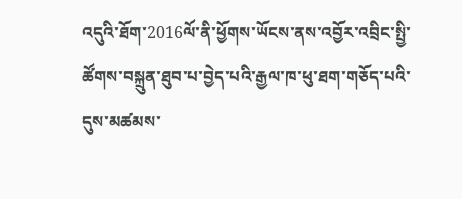འདུའི་ཐོག་2016ལོ་ནི་ཕྱོགས་ཡོངས་ནས་འབྱོར་འབྲིང་སྤྱི་ཚོགས་བསྐྲུན་ཐུབ་པ་བྱེད་པའི་རྒྱལ་ཁ་ཕུ་ཐག་གཅོད་པའི་དུས་མཚམས་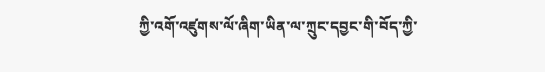ཀྱི་འགོ་འཛུགས་ལོ་ཞིག་ཡིན་ལ་ཀྲུང་དབྱང་གི་བོད་ཀྱི་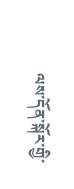ལས་དོན་སྐོར་གྱི་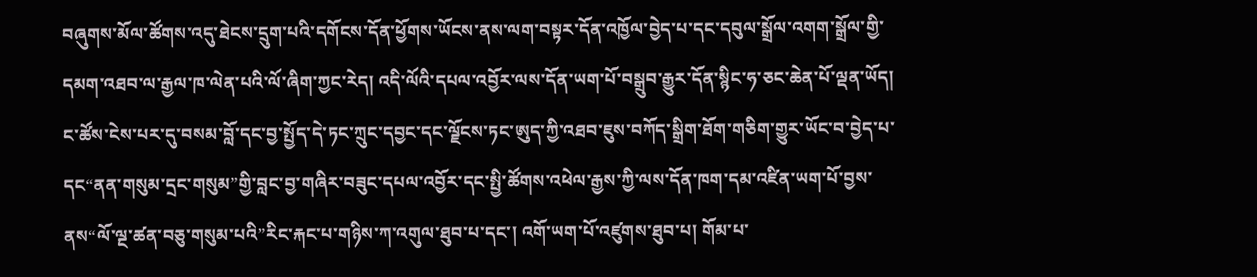བཞུགས་མོལ་ཚོགས་འདུ་ཐེངས་དྲུག་པའི་དགོངས་དོན་ཕྱོགས་ཡོངས་ནས་ལག་བསྟར་དོན་འཁྱོལ་བྱེད་པ་དང་དབུལ་སྒྲོལ་འགག་སྒྲོལ་གྱི་དམག་འཐབ་ལ་རྒྱལ་ཁ་ལེན་པའི་ལོ་ཞིག་ཀྱང་རེད། འདི་ལོའི་དཔལ་འབྱོར་ལས་དོན་ཡག་པོ་བསྒྲུབ་རྒྱུར་དོན་སྙིང་ཧ་ཅང་ཆེན་པོ་ལྡན་ཡོད། ང་ཚོས་ངེས་པར་དུ་བསམ་བློ་དང་བྱ་སྤྱོད་དེ་ཏང་ཀྲུང་དབྱང་དང་ལྗོངས་ཏང་ཨུད་ཀྱི་འཐབ་ཇུས་བཀོད་སྒྲིག་ཐོག་གཅིག་གྱུར་ཡོང་བ་བྱེད་པ་དང“ནན་གསུམ་དྲང་གསུམ”གྱི་བླང་བྱ་གཞིར་བཟུང་དཔལ་འབྱོར་དང་སྤྱི་ཚོགས་འཕེལ་རྒྱས་ཀྱི་ལས་དོན་ཁག་དམ་འཛིན་ཡག་པོ་བྱས་ནས“ལོ་ལྔ་ཚན་བཅུ་གསུམ་པའི”རིང་རྐང་པ་གཉིས་ཀ་འགུལ་ཐུབ་པ་དང་། འགོ་ཡག་པོ་འཛུགས་ཐུབ་པ། གོམ་པ་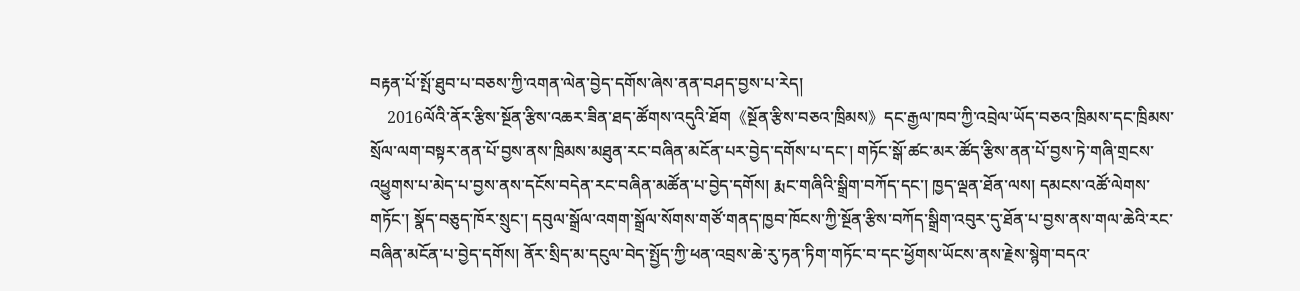བརྟན་པོ་སྤོ་ཐུབ་པ་བཅས་ཀྱི་འགན་ལེན་བྱེད་དགོས་ཞེས་ནན་བཤད་བྱས་པ་རེད།
    2016ལོའི་ནོར་རྩིས་སྔོན་རྩིས་འཆར་ཟིན་ཐད་ཚོགས་འདུའི་ཐོག《སྔོན་རྩིས་བཅའ་ཁྲིམས》དང་རྒྱལ་ཁབ་ཀྱི་འབྲེལ་ཡོད་བཅའ་ཁྲིམས་དང་ཁྲིམས་སྲོལ་ལག་བསྟར་ནན་པོ་བྱས་ནས་ཁྲིམས་མཐུན་རང་བཞིན་མངོན་པར་བྱེད་དགོས་པ་དང་། གཏོང་སྒོ་ཚང་མར་ཚོད་རྩིས་ནན་པོ་བྱས་ཏེ་གཞི་གྲངས་འཕྱུགས་པ་མེད་པ་བྱས་ནས་དངོས་བདེན་རང་བཞིན་མཚོན་པ་བྱེད་དགོས། རྨང་གཞིའི་སྒྲིག་བཀོད་དང་། ཁྱད་ལྡན་ཐོན་ལས། དམངས་འཚོ་ལེགས་གཏོང་། སྣོད་བཅུད་ཁོར་སྲུང་། དབུལ་སྒྲོལ་འགག་སྒྲོལ་སོགས་གཙོ་གནད་ཁྱབ་ཁོངས་ཀྱི་སྔོན་རྩིས་བཀོད་སྒྲིག་འབུར་དུ་ཐོན་པ་བྱས་ནས་གལ་ཆེའི་རང་བཞིན་མངོན་པ་བྱེད་དགོས། ནོར་སྲིད་མ་དངུལ་བེད་སྤྱོད་ཀྱི་ཕན་འབྲས་ཆེ་རུ་ཏན་ཏིག་གཏོང་བ་དང་ཕྱོགས་ཡོངས་ནས་རྗེས་སྙེག་བདའ་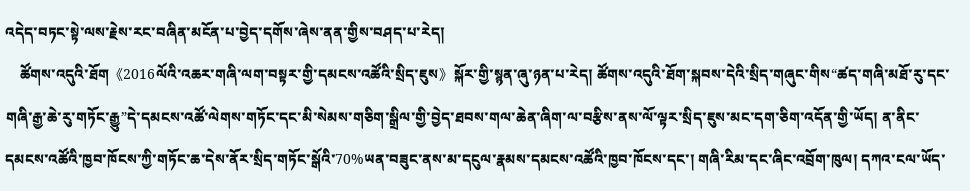འདེད་བཏང་སྟེ་ལས་རྗེས་རང་བཞིན་མངོན་པ་བྱེད་དགོས་ཞེས་ནན་གྱིས་བཤད་པ་རེད།
    ཚོགས་འདུའི་ཐོག《2016ལོའི་འཆར་གཞི་ལག་བསྟར་གྱི་དམངས་འཚོའི་སྲིད་ཇུས》སྐོར་གྱི་སྙན་ཞུ་ཉན་པ་རེད། ཚོགས་འདུའི་ཐོག་སྐབས་དེའི་སྲིད་གཞུང་གིས“ཚད་གཞི་མཐོ་རུ་དང་གཞི་རྒྱ་ཆེ་རུ་གཏོང་རྒྱུ”དེ་དམངས་འཚོ་ལེགས་གཏོང་དང་མི་སེམས་གཅིག་སྒྲིལ་གྱི་བྱེད་ཐབས་གལ་ཆེན་ཞིག་ལ་བརྩིས་ནས་ལོ་ལྟར་སྲིད་ཇུས་མང་དག་ཅིག་འདོན་གྱི་ཡོད། ན་ནིང་དམངས་འཚོའི་ཁྱབ་ཁོངས་ཀྱི་གཏོང་ཆ་དེས་ནོར་སྲིད་གཏོང་སྒོའི་70%ཡན་བཟུང་ནས་མ་དངུལ་རྣམས་དམངས་འཚོའི་ཁྱབ་ཁོངས་དང་། གཞི་རིམ་དང་ཞིང་འབྲོག་ཁུལ། དཀའ་ངལ་ཡོད་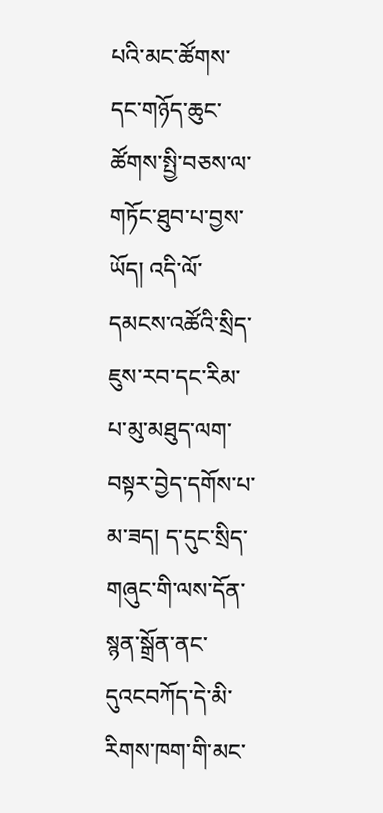པའི་མང་ཚོགས་དང་གཉོད་ཆུང་ཚོགས་སྤྱི་བཅས་ལ་གཏོང་ཐུབ་པ་བྱས་ཡོད། འདི་ལོ་དམངས་འཚོའི་སྲིད་ཇུས་རབ་དང་རིམ་པ་མུ་མཐུད་ལག་བསྟར་བྱེད་དགོས་པ་མ་ཟད། ད་དུང་སྲིད་གཞུང་གི་ལས་དོན་སྙན་སྒྲོན་ནང་དུའངབཀོད་དེ་མི་རིགས་ཁག་གི་མང་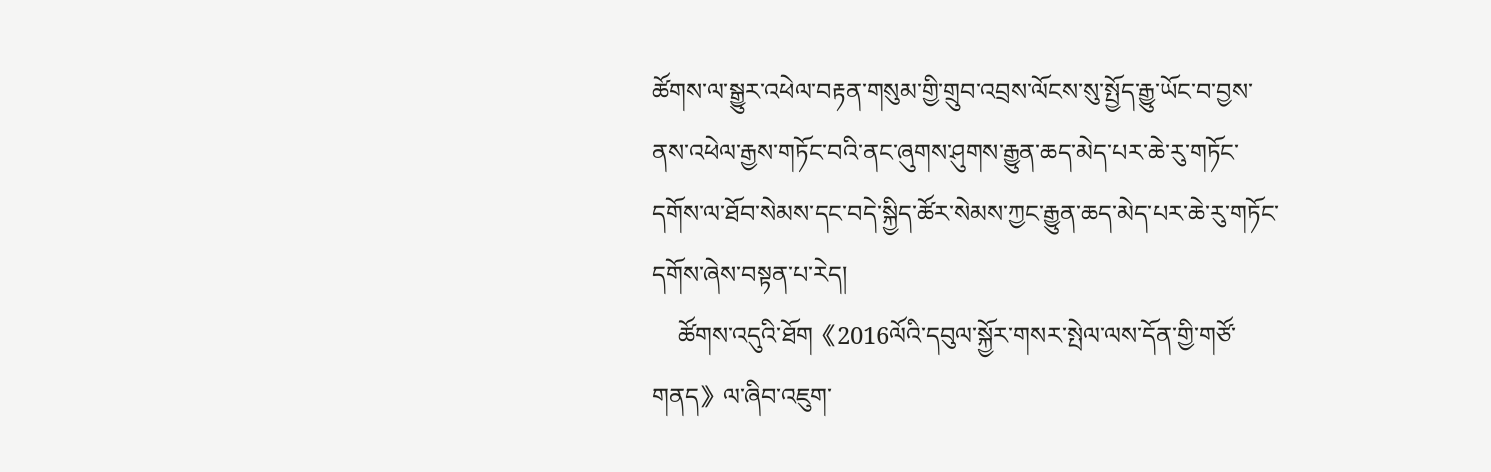ཚོགས་ལ་སྒྱུར་འཕེལ་བརྟན་གསུམ་གྱི་གྲུབ་འབྲས་ལོངས་སུ་སྤྱོད་རྒྱུ་ཡོང་བ་བྱས་ནས་འཕེལ་རྒྱས་གཏོང་བའི་ནང་ཞུགས་ཤུགས་རྒྱུན་ཆད་མེད་པར་ཆེ་རུ་གཏོང་དགོས་ལ་ཐོབ་སེམས་དང་བདེ་སྐྱིད་ཚོར་སེམས་ཀྱང་རྒྱུན་ཆད་མེད་པར་ཆེ་རུ་གཏོང་དགོས་ཞེས་བསྟན་པ་རེད།
    ཚོགས་འདུའི་ཐོག《2016ལོའི་དབུལ་སྐྱོར་གསར་སྤེལ་ལས་དོན་གྱི་གཙོ་གནད》ལ་ཞིབ་འཇུག་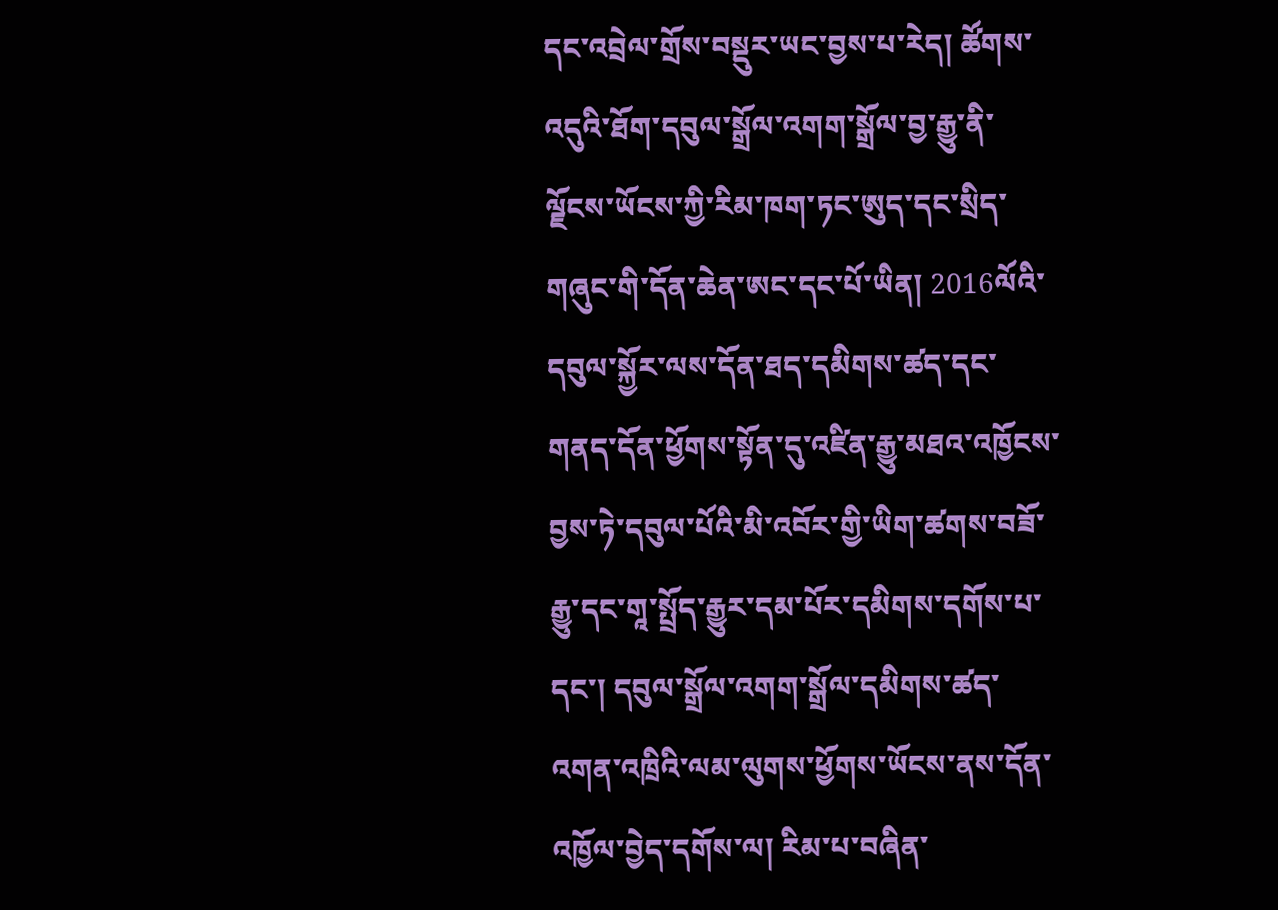དང་འབྲེལ་གྲོས་བསྡུར་ཡང་བྱས་པ་རེད། ཚོགས་འདུའི་ཐོག་དབུལ་སྒྲོལ་འགག་སྒྲོལ་བྱ་རྒྱུ་ནི་ལྗོངས་ཡོངས་ཀྱི་རིམ་ཁག་ཏང་ཨུད་དང་སྲིད་གཞུང་གི་དོན་ཆེན་ཨང་དང་པོ་ཡིན། 2016ལོའི་དབུལ་སྐྱོར་ལས་དོན་ཐད་དམིགས་ཚད་དང་གནད་དོན་ཕྱོགས་སྟོན་དུ་འཛིན་རྒྱུ་མཐའ་འཁྱོངས་བྱས་ཏེ་དབུལ་པོའི་མི་འབོར་གྱི་ཡིག་ཚགས་བཟོ་རྒྱུ་དང་གཱ་སྤྲོད་རྒྱུར་དམ་པོར་དམིགས་དགོས་པ་དང་། དབུལ་སྒྲོལ་འགག་སྒྲོལ་དམིགས་ཚད་འགན་འཁྲིའི་ལམ་ལུགས་ཕྱོགས་ཡོངས་ནས་དོན་འཁྱོལ་བྱེད་དགོས་ལ། རིམ་པ་བཞིན་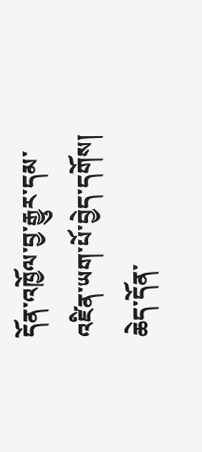དོན་འཁྱོལ་བྱ་རྒྱུར་དམ་འཛིན་ཡག་པོ་བྱེད་དགོས། ཆེད་དོན་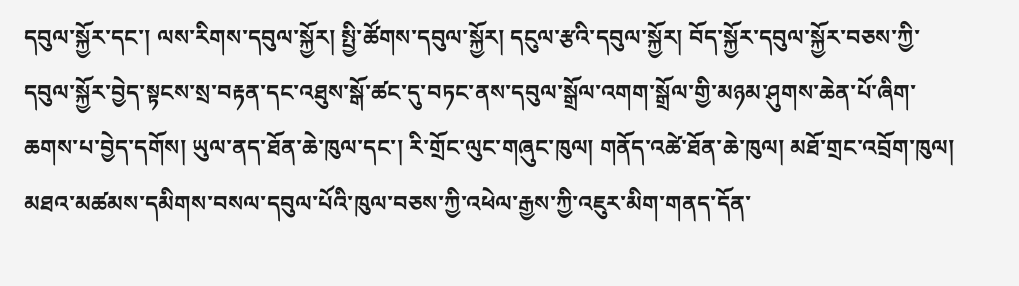དབུལ་སྐྱོར་དང་། ལས་རིགས་དབུལ་སྐྱོར། སྤྱི་ཚོགས་དབུལ་སྐྱོར། དངུལ་རྩའི་དབུལ་སྐྱོར། བོད་སྐྱོར་དབུལ་སྐྱོར་བཅས་ཀྱི་དབུལ་སྐྱོར་བྱེད་སྟངས་སྲ་བརྟན་དང་འཐུས་སྒོ་ཚང་དུ་བཏང་ནས་དབུལ་སྒྲོལ་འགག་སྒྲོལ་གྱི་མཉམ་ཤུགས་ཆེན་པོ་ཞིག་ཆགས་པ་བྱེད་དགོས། ཡུལ་ནད་ཐོན་ཆེ་ཁུལ་དང་། རི་གྲོང་ལུང་གཞུང་ཁུལ། གནོད་འཚེ་ཐོན་ཆེ་ཁུལ། མཐོ་གྲང་འབྲོག་ཁུལ། མཐའ་མཚམས་དམིགས་བསལ་དབུལ་པོའི་ཁུལ་བཅས་ཀྱི་འཕེལ་རྒྱས་ཀྱི་འཇུར་མིག་གནད་དོན་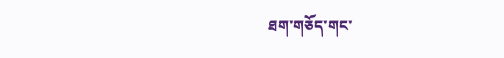ཐག་གཅོད་གང་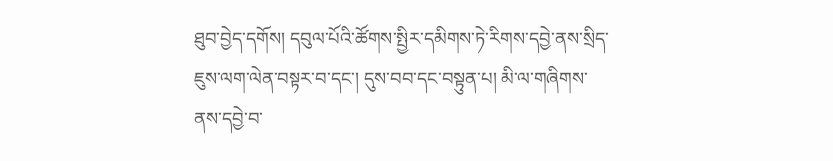ཐུབ་བྱེད་དགོས། དབུལ་པོའི་ཚོགས་སྤྱིར་དམིགས་ཏེ་རིགས་དབྱེ་ནས་སྲིད་ཇུས་ལག་ལེན་བསྟར་བ་དང་། དུས་བབ་དང་བསྟུན་པ། མི་ལ་གཞིགས་ནས་དབྱེ་བ་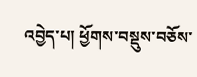འབྱེད་པ། ཕྱོགས་བསྡུས་བཅོས་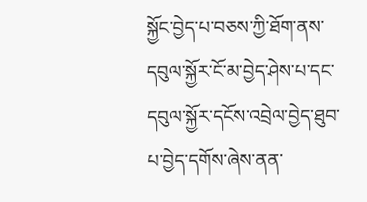སྐྱོང་བྱེད་པ་བཅས་ཀྱི་ཐོག་ནས་དབུལ་སྐྱོར་ངོ་མ་བྱེད་ཤེས་པ་དང་དབུལ་སྐྱོར་དངོས་འབྲེལ་བྱེད་ཐུབ་པ་བྱེད་དགོས་ཞེས་ནན་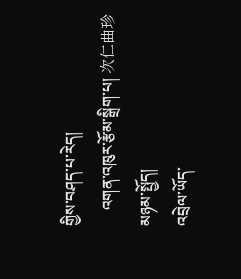གྱིས་བཤད་པ་རེད།
    འགན་འཁུར་རྩོམ་སྒྲིག་པ། 次仁曲珍
མཉམ་སྤྱོད།
འབྲེལ་ཡོད་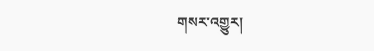གསར་འགྱུར།